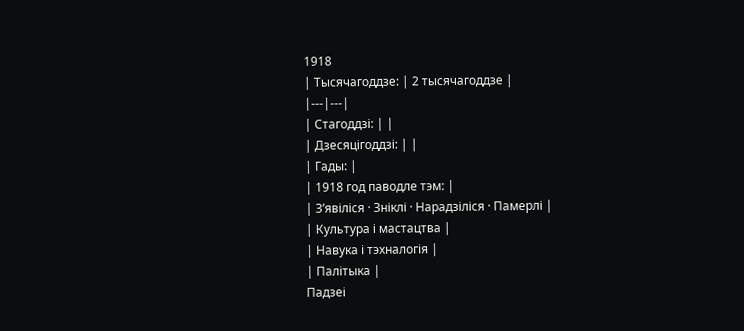1918
| Тысячагоддзе: | 2 тысячагоддзе |
|---|---|
| Стагоддзі: | |
| Дзесяцігоддзі: | |
| Гады: |
| 1918 год паводле тэм: |
| З’явіліся · Зніклі · Нарадзіліся · Памерлі |
| Культура і мастацтва |
| Навука і тэхналогія |
| Палітыка |
Падзеі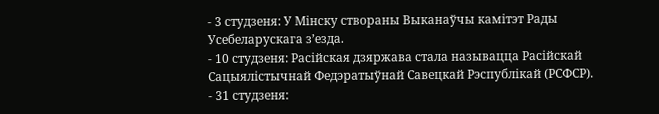- 3 студзеня: У Мінску створаны Выканаўчы камітэт Рады Усебеларускага з’езда.
- 10 студзеня: Расійская дзяржава стала называцца Расійскай Сацыялістычнай Федэратыўнай Савецкай Рэспублікай (РСФСР).
- 31 студзеня: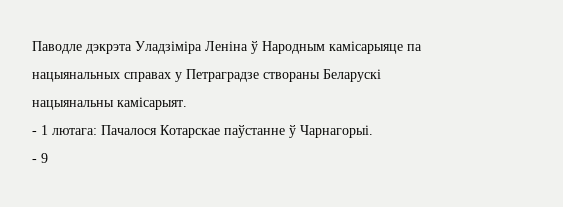Паводле дэкрэта Уладзіміра Леніна ў Народным камісарыяце па нацыянальных справах у Петраградзе створаны Беларускі нацыянальны камісарыят.
- 1 лютага: Пачалося Котарскае паўстанне ў Чарнагорыі.
- 9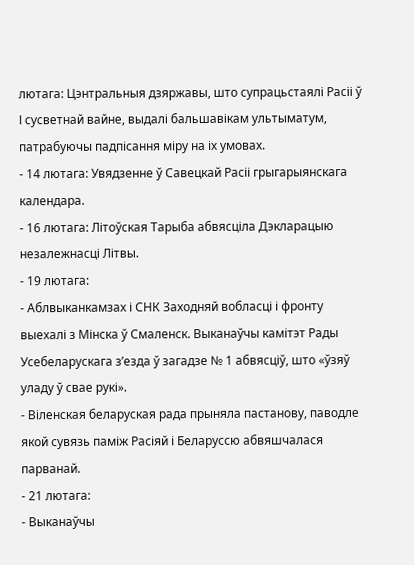лютага: Цэнтральныя дзяржавы, што супрацьстаялі Расіі ў І сусветнай вайне, выдалі бальшавікам ультыматум, патрабуючы падпісання міру на іх умовах.
- 14 лютага: Увядзенне ў Савецкай Расіі грыгарыянскага календара.
- 16 лютага: Літоўская Тарыба абвясціла Дэкларацыю незалежнасці Літвы.
- 19 лютага:
- Аблвыканкамзах і СНК Заходняй вобласці і фронту выехалі з Мінска ў Смаленск. Выканаўчы камітэт Рады Усебеларускага з’езда ў загадзе № 1 абвясціў, што «ўзяў уладу ў свае рукі».
- Віленская беларуская рада прыняла пастанову, паводле якой сувязь паміж Расіяй і Беларуссю абвяшчалася парванай.
- 21 лютага:
- Выканаўчы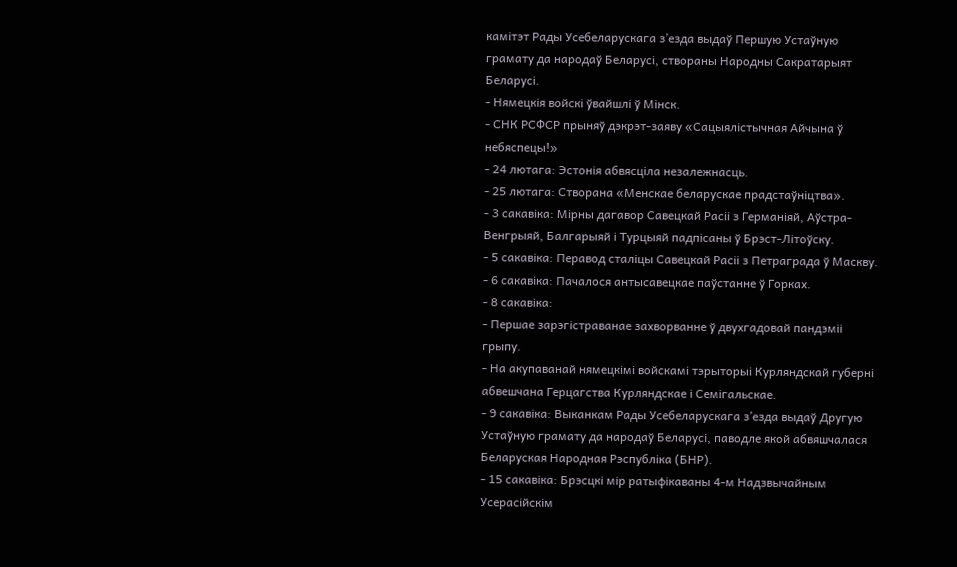камітэт Рады Усебеларускага з’езда выдаў Першую Устаўную грамату да народаў Беларусі, створаны Народны Сакратарыят Беларусі.
- Нямецкія войскі ўвайшлі ў Мінск.
- СНК РСФСР прыняў дэкрэт-заяву «Сацыялістычная Айчына ў небяспецы!»
- 24 лютага: Эстонія абвясціла незалежнасць.
- 25 лютага: Створана «Менскае беларускае прадстаўніцтва».
- 3 сакавіка: Мірны дагавор Савецкай Расіі з Германіяй, Аўстра-Венгрыяй, Балгарыяй і Турцыяй падпісаны ў Брэст-Літоўску.
- 5 сакавіка: Перавод сталіцы Савецкай Расіі з Петраграда ў Маскву.
- 6 сакавіка: Пачалося антысавецкае паўстанне ў Горках.
- 8 сакавіка:
- Першае зарэгістраванае захворванне ў двухгадовай пандэміі грыпу.
- На акупаванай нямецкімі войскамі тэрыторыі Курляндскай губерні абвешчана Герцагства Курляндскае і Семігальскае.
- 9 сакавіка: Выканкам Рады Усебеларускага з’езда выдаў Другую Устаўную грамату да народаў Беларусі, паводле якой абвяшчалася Беларуская Народная Рэспубліка (БНР).
- 15 сакавіка: Брэсцкі мір ратыфікаваны 4-м Надзвычайным Усерасійскім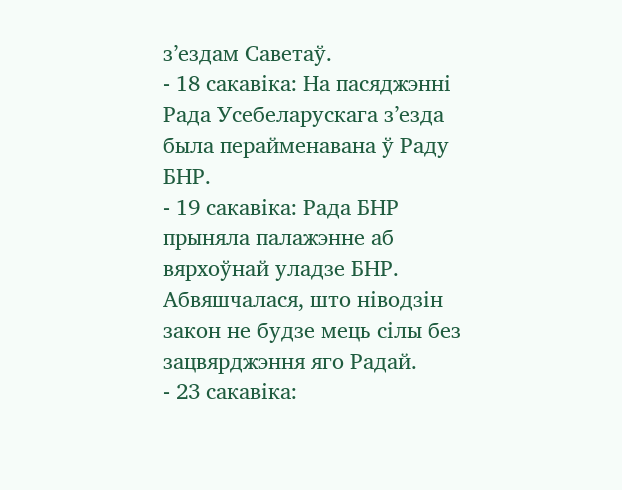з’ездам Саветаў.
- 18 сакавіка: На пасяджэнні Рада Усебеларускага з’езда была перайменавана ў Раду БНР.
- 19 сакавіка: Рада БНР прыняла палажэнне аб вярхоўнай уладзе БНР. Абвяшчалася, што ніводзін закон не будзе мець сілы без зацвярджэння яго Радай.
- 23 сакавіка: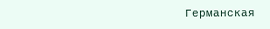Германская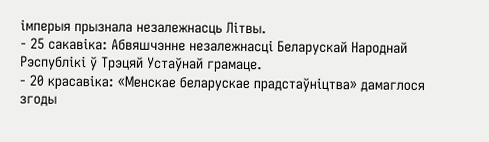імперыя прызнала незалежнасць Літвы.
- 25 сакавіка: Абвяшчэнне незалежнасці Беларускай Народнай Рэспублікі ў Трэцяй Устаўнай грамаце.
- 20 красавіка: «Менскае беларускае прадстаўніцтва» дамаглося згоды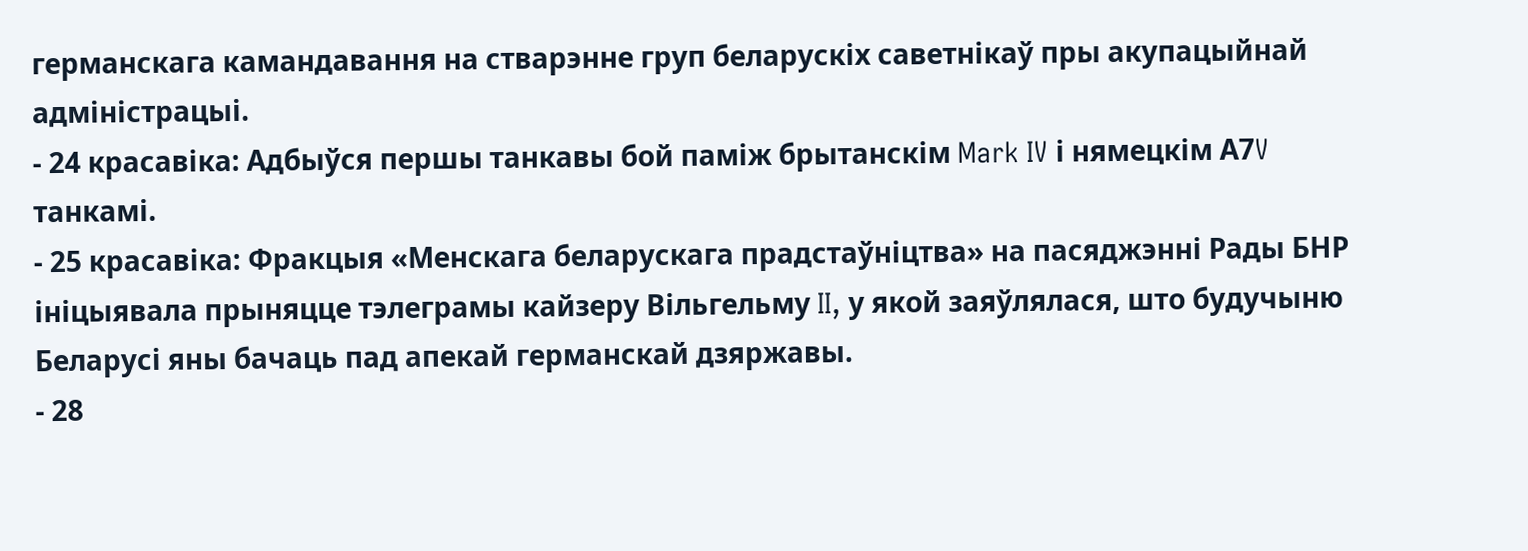германскага камандавання на стварэнне груп беларускіх саветнікаў пры акупацыйнай адміністрацыі.
- 24 красавіка: Адбыўся першы танкавы бой паміж брытанскім Mark IV і нямецкім А7V танкамі.
- 25 красавіка: Фракцыя «Менскага беларускага прадстаўніцтва» на пасяджэнні Рады БНР ініцыявала прыняцце тэлеграмы кайзеру Вільгельму II, у якой заяўлялася, што будучыню Беларусі яны бачаць пад апекай германскай дзяржавы.
- 28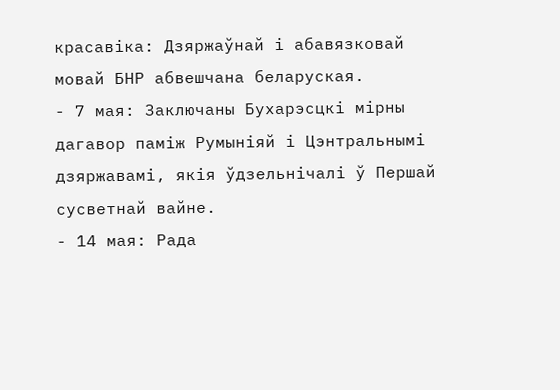красавіка: Дзяржаўнай і абавязковай мовай БНР абвешчана беларуская.
- 7 мая: Заключаны Бухарэсцкі мірны дагавор паміж Румыніяй і Цэнтральнымі дзяржавамі, якія ўдзельнічалі ў Першай сусветнай вайне.
- 14 мая: Рада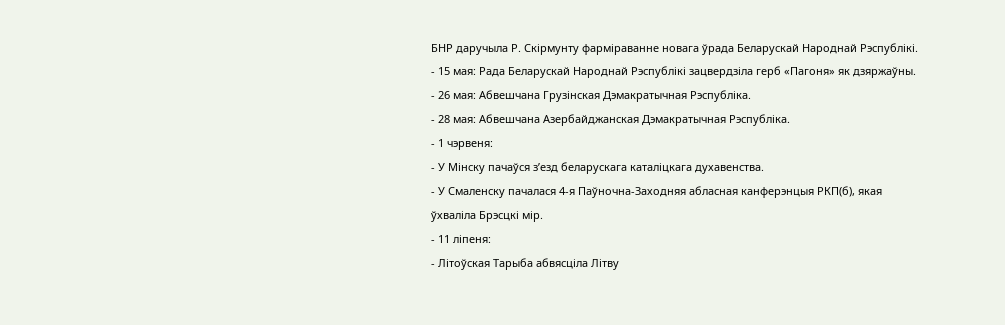БНР даручыла Р. Скірмунту фарміраванне новага ўрада Беларускай Народнай Рэспублікі.
- 15 мая: Рада Беларускай Народнай Рэспублікі зацвердзіла герб «Пагоня» як дзяржаўны.
- 26 мая: Абвешчана Грузінская Дэмакратычная Рэспубліка.
- 28 мая: Абвешчана Азербайджанская Дэмакратычная Рэспубліка.
- 1 чэрвеня:
- У Мінску пачаўся з’езд беларускага каталіцкага духавенства.
- У Смаленску пачалася 4-я Паўночна-Заходняя абласная канферэнцыя РКП(б), якая ўхваліла Брэсцкі мір.
- 11 ліпеня:
- Літоўская Тарыба абвясціла Літву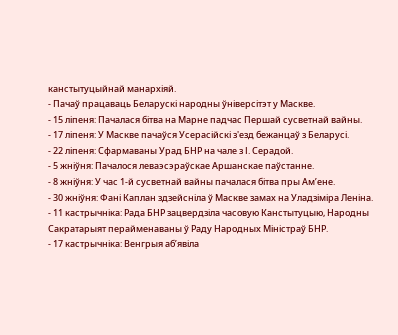канстытуцыйнай манархіяй.
- Пачаў працаваць Беларускі народны ўніверсітэт у Маскве.
- 15 ліпеня: Пачалася бітва на Марне падчас Першай сусветнай вайны.
- 17 ліпеня: У Маскве пачаўся Усерасійскі з'езд бежанцаў з Беларусі.
- 22 ліпеня: Cфармаваны Урад БНР на чале з І. Серадой.
- 5 жніўня: Пачалося леваэсэраўскае Аршанскае паўстанне.
- 8 жніўня: У час 1-й сусветнай вайны пачалася бітва пры Ам’ене.
- 30 жніўня: Фані Каплан здзейсніла ў Маскве замах на Уладзіміра Леніна.
- 11 кастрычніка: Рада БНР зацвердзіла часовую Канстытуцыю, Народны Сакратарыят перайменаваны ў Раду Народных Міністраў БНР.
- 17 кастрычніка: Венгрыя аб’явіла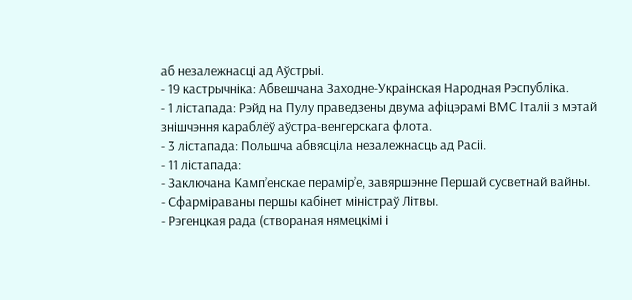аб незалежнасці ад Аўстрыі.
- 19 кастрычніка: Абвешчана Заходне-Украінская Народная Рэспубліка.
- 1 лістапада: Рэйд на Пулу праведзены двума афіцэрамі ВМС Італіі з мэтай знішчэння караблёў аўстра-венгерскага флота.
- 3 лістапада: Польшча абвясціла незалежнасць ад Расіі.
- 11 лістапада:
- Заключана Камп’енскае перамір’е, завяршэнне Першай сусветнай вайны.
- Сфарміраваны першы кабінет міністраў Літвы.
- Рэгенцкая рада (створаная нямецкімі і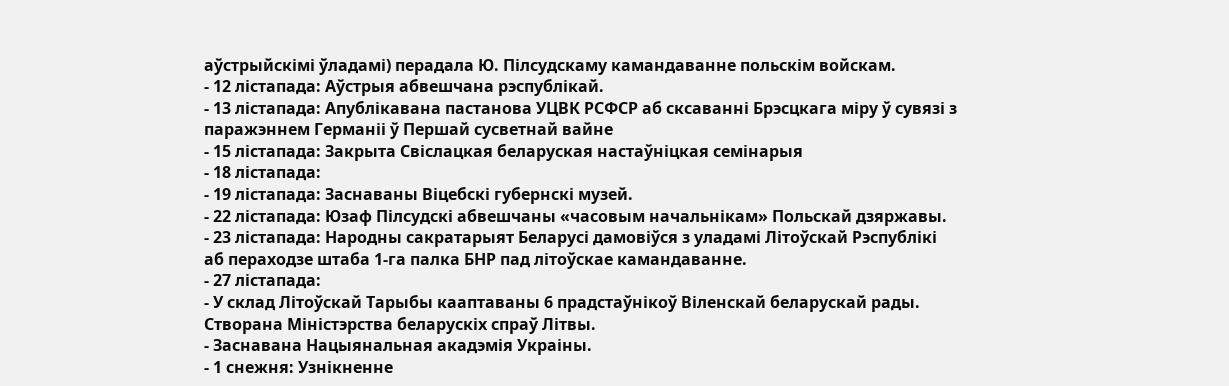аўстрыйскімі ўладамі) перадала Ю. Пілсудскаму камандаванне польскім войскам.
- 12 лістапада: Аўстрыя абвешчана рэспублікай.
- 13 лістапада: Апублікавана пастанова УЦВК РСФСР аб сксаванні Брэсцкага міру ў сувязі з паражэннем Германіі ў Першай сусветнай вайне
- 15 лістапада: Закрыта Свіслацкая беларуская настаўніцкая семінарыя
- 18 лістапада:
- 19 лістапада: Заснаваны Віцебскі губернскі музей.
- 22 лістапада: Юзаф Пілсудскі абвешчаны «часовым начальнікам» Польскай дзяржавы.
- 23 лістапада: Народны сакратарыят Беларусі дамовіўся з уладамі Літоўскай Рэспублікі аб пераходзе штаба 1-га палка БНР пад літоўскае камандаванне.
- 27 лістапада:
- У склад Літоўскай Тарыбы кааптаваны 6 прадстаўнікоў Віленскай беларускай рады. Створана Міністэрства беларускіх спраў Літвы.
- Заснавана Нацыянальная акадэмія Украіны.
- 1 снежня: Узнікненне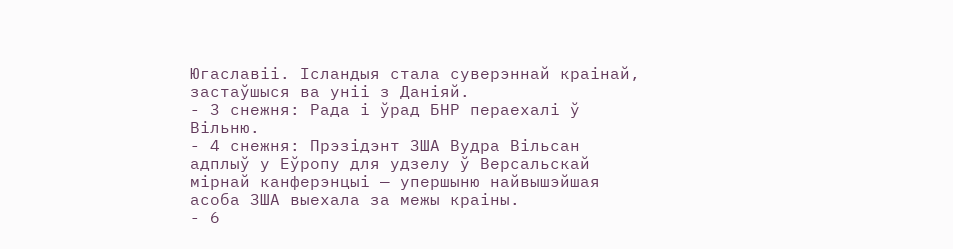Югаславіі. Ісландыя стала суверэннай краінай, застаўшыся ва уніі з Даніяй.
- 3 снежня: Рада і ўрад БНР пераехалі ў Вільню.
- 4 снежня: Прэзідэнт ЗША Вудра Вільсан адплыў у Еўропу для удзелу ў Версальскай мірнай канферэнцыі — упершыню найвышэйшая асоба ЗША выехала за межы краіны.
- 6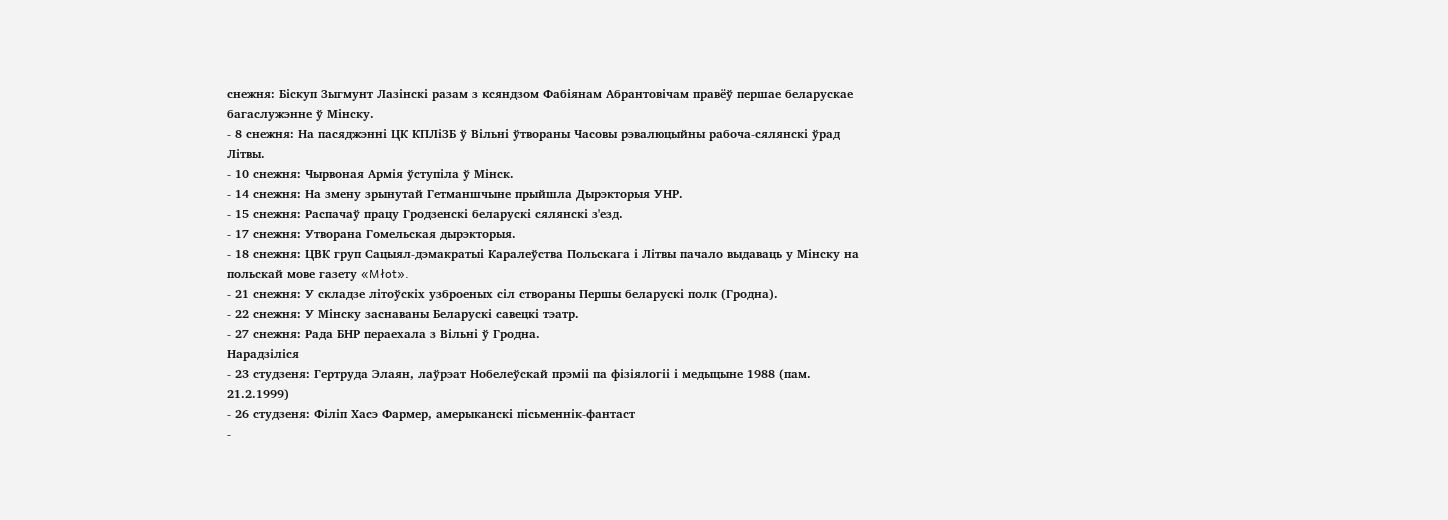снежня: Біскуп Зыгмунт Лазінскі разам з ксяндзом Фабіянам Абрантовічам правёў першае беларускае багаслужэнне ў Мінску.
- 8 снежня: На пасяджэнні ЦК КПЛіЗБ ў Вільні ўтвораны Часовы рэвалюцыйны рабоча-сялянскі ўрад Літвы.
- 10 снежня: Чырвоная Армія ўступіла ў Мінск.
- 14 снежня: На змену зрынутай Гетманшчыне прыйшла Дырэкторыя УНР.
- 15 снежня: Распачаў працу Гродзенскі беларускі сялянскі з'езд.
- 17 снежня: Утворана Гомельская дырэкторыя.
- 18 снежня: ЦВК груп Сацыял-дэмакратыі Каралеўства Польскага і Літвы пачало выдаваць у Мінску на польскай мове газету «Młot».
- 21 снежня: У складзе літоўскіх узброеных сіл створаны Першы беларускі полк (Гродна).
- 22 снежня: У Мінску заснаваны Беларускі савецкі тэатр.
- 27 снежня: Рада БНР пераехала з Вільні ў Гродна.
Нарадзіліся
- 23 студзеня: Гертруда Элаян, лаўрэат Нобелеўскай прэміі па фізіялогіі і медыцыне 1988 (пам. 21.2.1999)
- 26 студзеня: Філіп Хасэ Фармер, амерыканскі пісьменнік-фантаст
-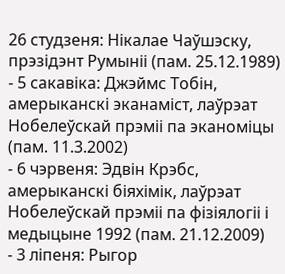26 студзеня: Нікалае Чаўшэску, прэзідэнт Румыніі (пам. 25.12.1989)
- 5 сакавіка: Джэймс Тобін, амерыканскі эканаміст, лаўрэат Нобелеўскай прэміі па эканоміцы (пам. 11.3.2002)
- 6 чэрвеня: Эдвін Крэбс, амерыканскі біяхімік, лаўрэат Нобелеўскай прэміі па фізіялогіі і медыцыне 1992 (пам. 21.12.2009)
- 3 ліпеня: Рыгор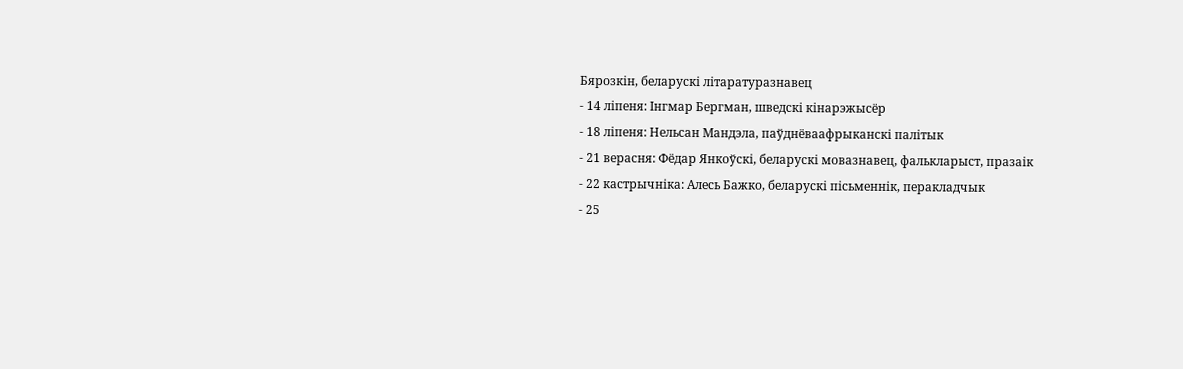Бярозкін, беларускі літаратуразнавец
- 14 ліпеня: Інгмар Бергман, шведскі кінарэжысёр
- 18 ліпеня: Нельсан Мандэла, паўднёваафрыканскі палітык
- 21 верасня: Фёдар Янкоўскі, беларускі мовазнавец, фалькларыст, празаік
- 22 кастрычніка: Алесь Бажко, беларускі пісьменнік, перакладчык
- 25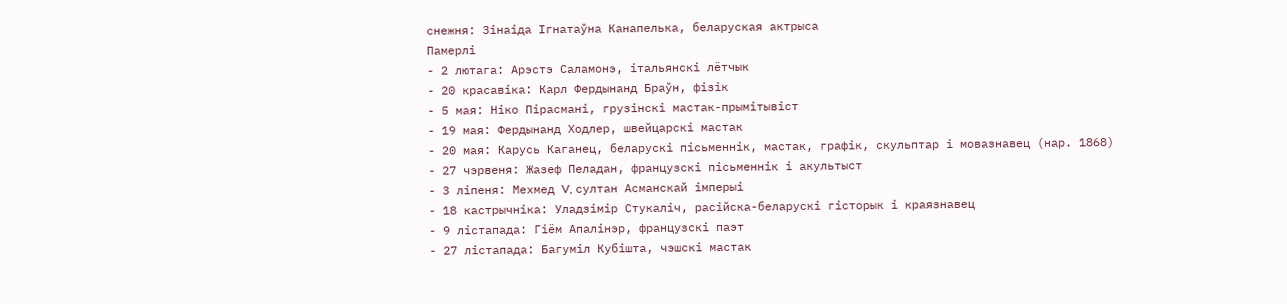снежня: Зінаіда Ігнатаўна Канапелька, беларуская актрыса
Памерлі
- 2 лютага: Арэстэ Саламонэ, італьянскі лётчык
- 20 красавіка: Карл Фердынанд Браўн, фізік
- 5 мая: Ніко Пірасмані, грузінскі мастак-прымітывіст
- 19 мая: Фердынанд Ходлер, швейцарскі мастак
- 20 мая: Карусь Каганец, беларускі пісьменнік, мастак, графік, скульптар і мовазнавец (нар. 1868)
- 27 чэрвеня: Жазеф Пеладан, французскі пісьменнік і акультыст
- 3 ліпеня: Мехмед V, султан Асманскай імперыі
- 18 кастрычніка: Уладзімір Стукаліч, расійска-беларускі гісторык і краязнавец
- 9 лістапада: Гіём Апалінэр, французскі паэт
- 27 лістапада: Багуміл Кубішта, чэшскі мастак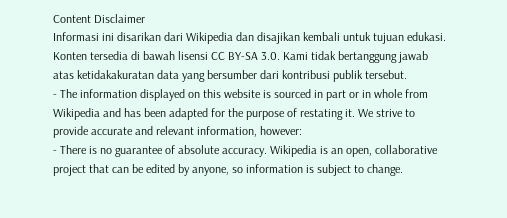Content Disclaimer
Informasi ini disarikan dari Wikipedia dan disajikan kembali untuk tujuan edukasi. Konten tersedia di bawah lisensi CC BY-SA 3.0. Kami tidak bertanggung jawab atas ketidakakuratan data yang bersumber dari kontribusi publik tersebut.
- The information displayed on this website is sourced in part or in whole from Wikipedia and has been adapted for the purpose of restating it. We strive to provide accurate and relevant information, however:
- There is no guarantee of absolute accuracy. Wikipedia is an open, collaborative project that can be edited by anyone, so information is subject to change.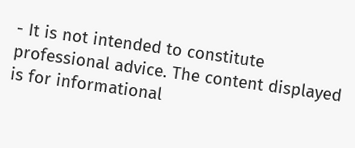- It is not intended to constitute professional advice. The content displayed is for informational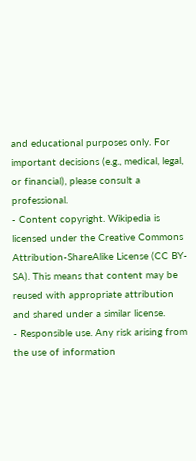and educational purposes only. For important decisions (e.g., medical, legal, or financial), please consult a professional.
- Content copyright. Wikipedia is licensed under the Creative Commons Attribution-ShareAlike License (CC BY-SA). This means that content may be reused with appropriate attribution and shared under a similar license.
- Responsible use. Any risk arising from the use of information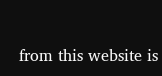from this website is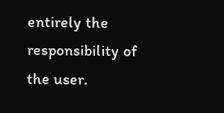entirely the responsibility of the user.